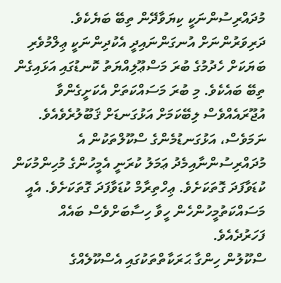މުދައްރިސުންނަކީ ކިޔަވާދޭން ތިބޭ ބަޔެކެވެ. ދަރިވަރުންނަށް އުނގަންނައިދީ އެކުދިންނަކީ ޢިލްމުވެރި ބަޔަކަށް ހެދުމުގެ ބުރަ މަސްޢޫލިއްޔަތު ކޮނޑުގައި އަޅައިގެން ތިބޭ ބައެކެވެ. މި ބުރަ މަސައްކަތަށް އެކަށީގެންވާ އުޖޫރައެއްވެސް ލިބޭކަމަށް އަޅުގަނޑަށް ޤަބޫލުރެވެއެވެ. ނަމަވެސް، އަޅުގަނޑުމެންގެ ސްކޫލްތަކުން އެ މުދައްރިސުންނާއިމެދު ޢަމަލު ކުރަނީ އެމީހުންގެ މުހިންމުކަން ކުޑަވާފަދަ ގޮތަކަށެވެ. ޢިހްތިރާމް ކުޑަވާފަދަ ގޮތަކަށެވެ. އެއީ މަސައްކަތުމީހުންހެން ހީވާ ހިސާބަށްވެސް ބައެއް ފަހަރުދެއެވެ.
ސްކޫލުން ހިންގާ ޙަރަކާތްތަކުގައި އެސްކޫލެއްގެ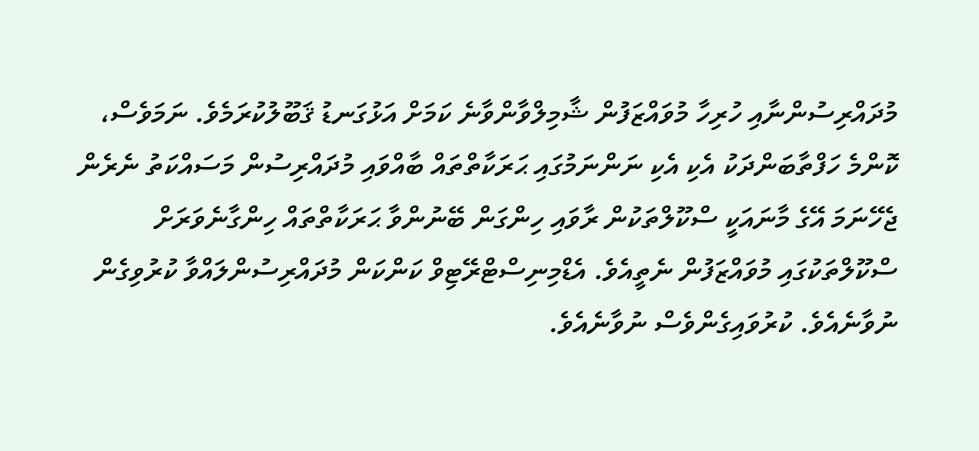މުދައްރިސުންނާއި ހުރިހާ މުވައްޒަފުން ޝާމިލްވާންވާނެ ކަމަށް އަޅުގަނޑު ޤަބޫލުކުރަމެވެ. ނަމަވެސް، ކޮންމެ ހަފްތާބަންދަކު އެކި އެކި ނަންނަމުގައި ޙަރަކާތްތައް ބާއްވައި މުދައްރިސުން މަސައްކަތު ނެރެން ޖެހޭނަމަ އޭގެ މާނައަކީ ސްކޫލްތަކުން ރާވައި ހިންގަން ބޭނުންވާ ޙަރަކާތްތައް ހިންގާނެވަރަށް ސްކޫލްތަކުގައި މުވައްޒަފުން ނެތީއެވެ. އެޑްމިނިސްޓްރޭޓިވް ކަންކަން މުދައްރިސުންލައްވާ ކުރުވިގެން ނުވާނެއެވެ. ކުރުވައިގެންވެސް ނުވާނެއެވެ.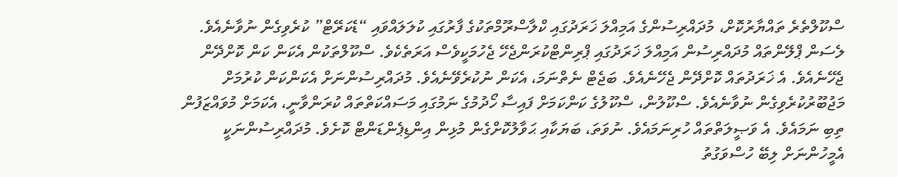ސްކޫލްތެރެ ތައްޔާރުކޮށް، މުދައްރިސުންގެ އަމިއްލަ ޚަރަދުގައި ކްލާސްރޫމްތަކުގެ ފާރުގައި ކުލަލައްވައި “ޑެކަރޭޓް” ކުރެވިގެން ނުވާނެއެވެ. ލެސަން ޕްލޭންތައް މުދައްރިސުން އަމިއްލަ ޚަރަދުގައި ޕްރިންޓްކުރަންޖެހޭ ޖެހުމަކީވެސް އަރަތެކެވެ. ސްކޫލްތަކުން އެކަން ކަން ކޮށްދޭން ޖެހޭނެއެވެ. އެ ޚަރަދުތައް ކޮށްދޭން ޖެހޭނެއެވެ. ބަޖެޓް ނެތްނަމަ، އެކަން ނުކުރެވޭނެއެވެ. މުދައްރިސުންނަށް އެކަންކަން ކުރުމަށް މަޖުބޫރުކުރެވިގެން ނުވާނެއެވެ. ސްކޫލުން، ސްކޫލުގެ ކަންކަމަށް ފައިސާ ހޯދުމުގެ ނަމުގައި މަސައްކަތްތައް ކުރަންވާނީ، އެކަމަށް މުވައްޒަފުން ތިބި ނަމައެވެ. އެ ވަޞީލަތްތައް ހުރިނަމައެވެ. ނުވަތަ، ބަޔަކާއި ޙަވާލުކޮށްގެން މުޅިން އިންޑިޕެންޑަންޓް ކޮށެވެ. މުދައްރިސުންނަކީ އެމީހުންނަށް ލިބޭ ހުސްވަގުތު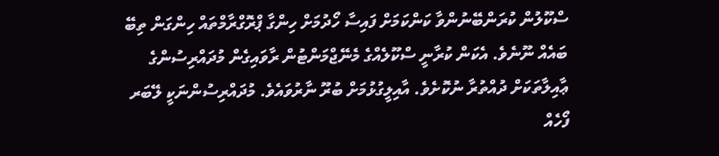ސްކޫލުން ކުރަންބޭނުންވާ ކަންކަމަށް ފައިސާ ހޯދުމަށް ހިންގާ ޕްރޮގްރާމްތައް ހިންގަން ތިބޭ ބައެއް ނޫނެވެ. އެކަން ކުރާނީ ސްކޫލެއްގެ މެނޭޖްމަންޓުން ރާވައިގެން މުދައްރިސުންގެ ޢާއިލާތަކަށް ދުއްތުރާ ނުކޮށެވެ. އާއިލީގުޅުމަށް ބުރޫ ނާރުވައެވެ. މުދައްރިސުންނަކީ ލޭބަރ ފޯހެއް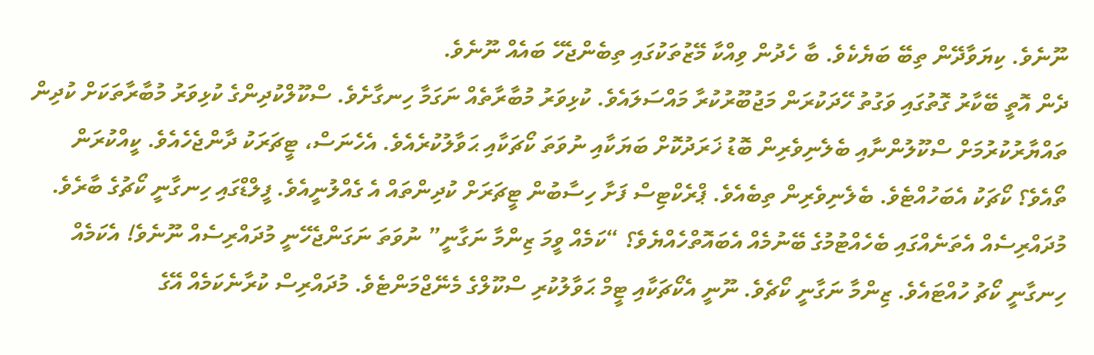ނޫނެވެ. ކިޔަވާދޭން ތިބޭ ބަޔެކެވެ. ބާ ހެދުން ވިއްކާ މޭޒުތަކުގައި ތިބެންޖެހޭ ބައެއް ނޫނެވެ.
ދެން އޮތީ ބޭކާރު ގޮތުގައި ވަގުތު ހޭދަކުރަން މަޖުބޫރުކުރާ މައްސަލައެވެ. ކުޅިވަރު މުބާރާތެއް ނަގަމާ ހިނގާށެވެ. ސްކޫލްކުދިންގެ ކުޅިވަރު މުބާރާތަކަށް ކުދިން ތައްޔާރުކުރުމަށް ސްކޫލުންނާއި ބެލެނިވެރިން ބޮޑު ޚަރަދުކޮށް ބަޔަކާއި ނުވަތަ ކޯޗަކާއި ޙަވާލުކުރެއެވެ. އެހެނަސް، ޓީޗަރަކު ދާންޖެހެއެވެ. ކީއްކުރަން ތޯއެވެ؟ ކޯޗަކު އެބަހުއްޓެވެ. ބެލެނިވެރިން ތިބެއެވެ. ޕްރެކްޓިސް ފަށާ ހިސާބުން ޓީޗަރަށް ކުދިންތައް އެ ގެއްލުނީއެވެ. ފީލްޑްގައި ހިނގާނީ ކޯޗުގެ ބާރެވެ. މުދައްރިސެއް އެތަނެއްގައި ބެހެއްޓުމުގެ ބޭނުމެއް އެބައޮތްހެއްޔެވެ؟ “ކަމެއް ވީމަ ޒިންމާ ނަގާނީ” ނުވަތަ ނަގަންޖެހޭނީ މުދައްރިސެއް ނޫނެވެ! އެކަމެއް ހިނގާނީ ކޯޗު ހުއްޓައެވެ. ޒިންމާ ނަގާނީ ކޯޗެވެ. ނޫނީ އެކޯޗަކާއި ޓީމް ޙަވާލުކުރި ސްކޫލްގެ މެނޭޖްމަންޓެވެ. މުދައްރިސް ކުރާނެކަމެއް އޭގެ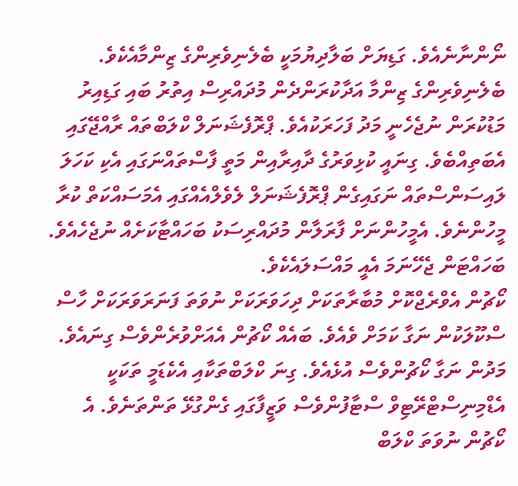ނޯންނާނެއެވެ. ގަޑިޔަށް ބަލާދިޔުމަކީ ބެލެނިވެރިންގެ ޒިންމާއެކެވެ. ބެލެނިވެރިންގެ ޒިންމާ އަދާކުރަންދެން މުދައްރިސް އިތުރު ބައި ގަޑިއިރު މަޑުކުރަން ނުޖެހެނީ މަދު ފަހަރަކުއެވެ. ޕްރޮފެޝަނަލް ކްލަބްތައް ރާއްޖޭގައި އެބަތިއްބެވެ. ގިނައީ ކުޅިވަރުގެ ދާއިރާއިން މަތީ ފާސްތައްނަގައި އެކި ކަހަލަ ލައިސަންސްތައް ނަގައިގެން ޕްރޮފެޝަނަލް ލެވެލްއެއްގައި އެމަސައްކަތް ކުރާ މީހުންނެވެ. އެމީހުންނަށް ފާރަލާން މުދައްރިސަކު ބަހައްޓާކަށެއް ނުޖެހެއެވެ. ބަހައްޓަން ޖެހޭނަމަ އެއީ މައްސަލައެކެވެ.
ކޯޗުން އެވްރެޖްކޮށް މުބާރާތަކަށް ދިހަވަރަކަށް ނުވަތަ ފަނަރަވަރަކަށް ހާސް ސްކޫލަކުން ނަގާ ކަމަށް ވެއެވެ. ބައެއް ކޯޗުން އެއަށްވުރެންވެސް ގިނައެވެ. މަދުން ނަގާ ކޯޗުންވެސް އުޅެއެވެ. ގިނަ ކްލަބްތަކާއި އެކެޑަމީ ތަކަކީ އެޑްމިނިސްޓްރޭޓިވް ސްޓާފުންވެސް ވަޒީފާގައި ގެންގުޅޭ ތަންތަނެވެ. އެ ކޯޗުން ނުވަތަ ކްލަބް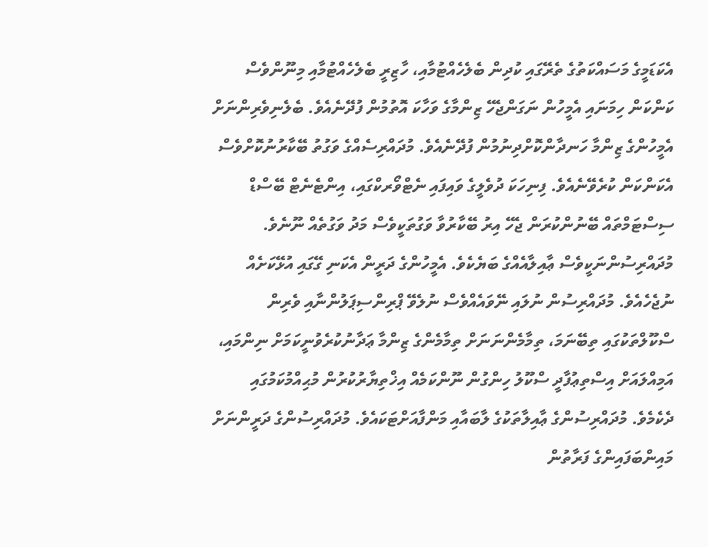އެކަޑަމީގެ މަސައްކަތުގެ ތެރޭގައި ކުދިން ބެލެހެއްޓުމާއި، ހާޒިރީ ބެލެހެއްޓުމާއި މިނޫންވެސް ކަންކަން ހިމަނައި އެމީހުން ނަގަންޖެހޭ ޒިންމާގެ ވަހާކަ އޮތުމުން ފުދޭނެއެވެ. ބެލެނިވެރިންނަށް އެމީހުންގެ ޒިންމާ ހަނދާންކޮށްދިނުމުން ފުދޭނެއެވެ. މުދައްރިސެއްގެ ވަގުތު ބޭކާރުނުކޮށްވެސް އެކަންކަން ކުރެވޭނެއެވެ. ފިނިހަކަ ދުވެލީގެ ވައިފައި ނެޓްވޯރކްގައި، އިންޓެނެޓް ބޭސްޑް ސިސްޓަމްތައް ބޭނުންކުރަން ޖެހޭ އިރު ބޭކާރުވާ ވަގުތަކީވެސް މަދު ވަގުތެއް ނޫނެވެ. މުދައްރިސުންނަކީވެސް ޢާއިލާއެއްގެ ބަޔެކެވެ. އެމީހުންގެ ދަރީން އެކަނި ގޭގައި އުޅޭކަށެއް ނުޖެހެއެވެ. މުދައްރިސުން ނުލައި ނޭވައެއްވެސް ނުލެވޭ ޕްރިންސިޕަލުންނާއި ވެރިން ސްކޫލްތަކުގައި ތިބޭނަމަ، ތިމާމެންނަނަށް ތިމާމެންގެ ޒިންމާ ޢަދާނުކުރެވުނީކަމަށް ނިންމައި، އަމިއްލައަށް އިސްތިޢުފާދީ ސްކޫލު ހިންގުން ނޫންކަމެއް އިޚްތިޔާރުކުރުން މުޙިއްމުކަމުގައި ދެކެމެވެ. މުދައްރިސުންގެ ޢާއިލާތަކުގެ ލާބައާއި މަންފާއަށްޓަކައެވެ. މުދައްރިސުންގެ ދަރީންނަށް މައިންބަފައިންގެ ފަރާތުން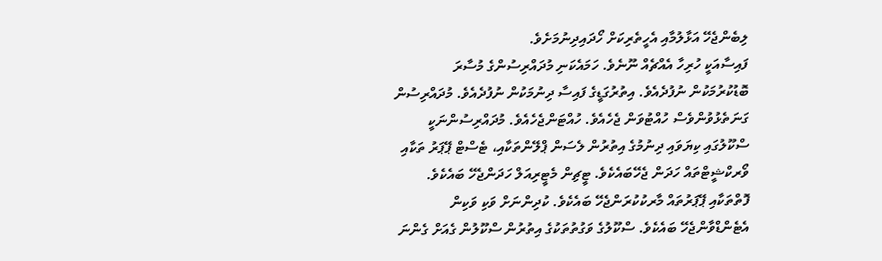ލިބެންޖެހޭ އަޅާލުމާއި އެހީތެރިކަށް ހޯދައިދިނުމަށެވެ.
ފައިސާއަކީ ހުރިހާ އެއްޗެއް ނޫނެވެ. ހަމައެކަނި މުދައްރިސުންގެ މުސާރަ ބޮޑުކުރުމަކުން ނުފުދެއެވެ. އިތުރުގަޑީގެ ފައިސާ ދިނުމަކުން ނުފުދެއެވެ. މުދައްރިސުން ގަނަތެޅުވުންވެސް ހުއްޓުވަން ޖެހެއެވެ. ހުއްޓަންޖެހެއެވެ. މުދައްރިސުންނަކީ ސްކޫލުގައި ކިޔަވައި ދިނުމުގެ އިތުރުން ލެސަން ޕްލޭންތަކާއި، ޓެސްޓް ޕޭޕަރު ތަކާއި ވޯރކްޝީޓްތައް ހަދަން ޖެހޭބައެކެވެ. ޓީޗިން މެޓީރިއަލް ހަދަންޖެހޭ ބައެކެވެ. ފޮތްތަކާއި ޕޭޕަރުތައް މާރކުކުރަންޖެހޭ ބައެކެވެ. ކުދިންނަށް ވަކި ވަކިން އެޓެންޑްވާންޖެހޭ ބައެކެވެ. ސްކޫލުގެ ވަގުތުތަކުގެ އިތުރުން ސްކޫލުން ގެއަށް ގެންނަ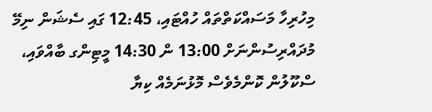މިހުރިހާ މަސައްކަތްތައް ހުއްޓައި، 12:45 ގައި ސެޝަން ނިމޭ މުދައްރިސުންނަށް 13:00 ން 14:30 މީޓިންގ ބާއްވައި، ސްކޫލުން ކޮންމެވެސް މޮޅުނަމެއް ކިޔާ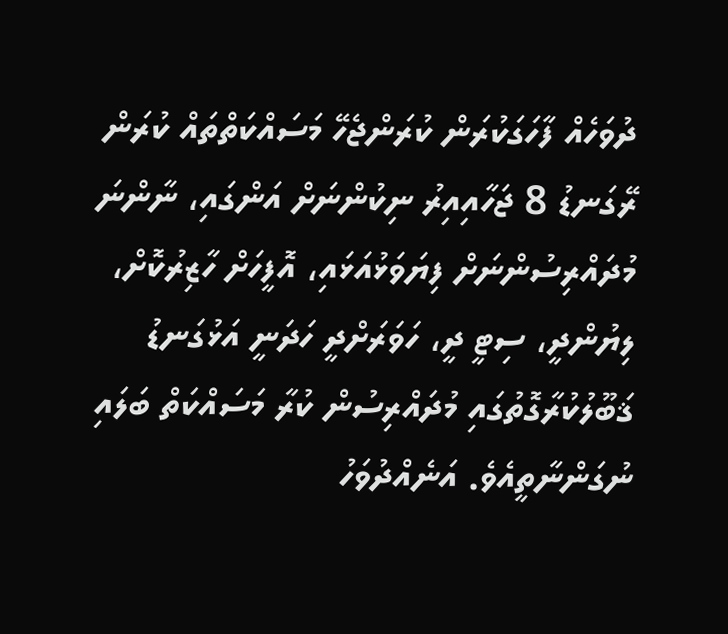ދުވަހެއް ފާހަގަކުރަން ކުރަންޖެހޭ މަސައްކަތްތައް ކުރަން ރޭގަނޑު 8 ޖަހާއިއިރު ނިކުންނަށް އަންގައި، ނާންނަ މުދައްރިސުންނަށް ފިޔަވަޅުއަޅައި، އޮފީހަށް ހާޒިރުކޮށް، ލިޔުންދީ، ސިޓީ ދީ، ހަވަރަށްދީ ހަދަނީ އަޅުގަނޑު ޤަބޫލުކުރާގޮތުގައި މުދައްރިސުން ކުރާ މަސައްކަތް ބަލައި ނުގަންނާތީއެވެ. އަނެއްދުވަހު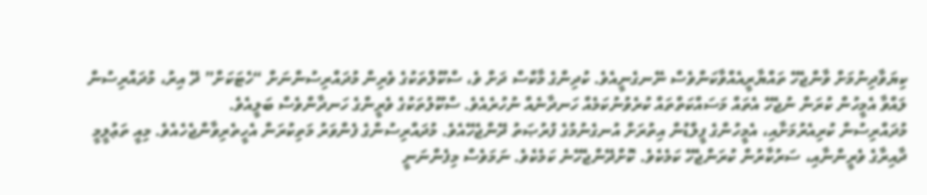ކިޔަވާދިނުމަށް ވާންޖެހޭ ތައްޔާރީއެއްވާކަންވެސް ނޭނގެނީއެވެ. ކުދިންގެ މާކްސް ދަށް ވެ، ސްކޫލްތަކުގެ ވެރިން މުދައްރިސުންނަށް “ހެޓަކަށް” ދޭ އިރު، މުދައްރިސުން ލައްވާ އެމީހުން ކުރަން ނުޖެހޭ އެތައް މަސައްކަތްތައް ކުރެވުނުކަމެއް ހަނދާނެއް ނުހުރެއެވެ. ސްކޫލުތަކުގެ ވެރީންގެ ހަނދާންވެސް ބަލީއެވެ.
މުދައްރިސުން ކުރިއެރުމަށާއި، އެމީހުންގެ ފީލްޑުން އިތުރަށް އުނގެނުމުގެ ފުރުޞަތު ދޭންޖެހޭއެވެ. މުދައްރިސުންގެ ފެންވަރު މަތިކުރަން އެހީތެރިވާންޖެހެއެވެ. މިއީ ތަޢުލީމީ ދާއިރާގެ ވެރީންނާއި، ސަރުކާރުން ކުރަންޖެހޭ ކަމެކެވެ. ކޮށްދޭންޖެހޭނެ ކަމެކެވެ. ނަމަވެސް މިފެންނަނީ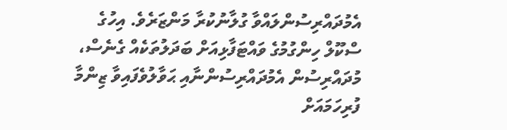އެމުދައްރިސުންލައްވާ ގުލާނުކުރާ މަންޒަރެވެ. އިހުގެ ސްކޫލް ހިންގުމުގެ ވައްޓަފާޅިއަށް ބަދަލުތަކެއް ގެނެސް، މުދައްރިސުން އެމުދައްރިސުންނާއި ޙަވާލުވެފައިވާ ޒިންމާ ފުރިހަމައަށް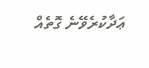ޢަދާކުރެވޭނެ ގޮތެއް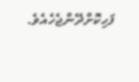ފަހިކޮށްދޭންޖެހެއެވެ.